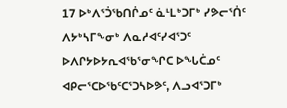17 ᐅᒃᐱᕐᑑᖃᑎᒌᓄᑦ ᓈᒻᒪᒃᑐᒥᒃ ᓯᕗᓕᕐᑏᑦ ᐱᔭᒃᓴᒥᖕᓂᒃ ᐱᓇᓱᐊᑦᓯᐊᕐᑐᑦ ᐅᐱᒋᔭᐅᔭᕆᐊᖃᕐᓂᖏᑕ ᐅᖓᑖᓄᑦ ᐊᑭᓕᕐᑕᐅᖃᑦᑕᕐᑐᓴᐅᕗᑦ, ᐱᓗᐊᕐᑐᒥᒃ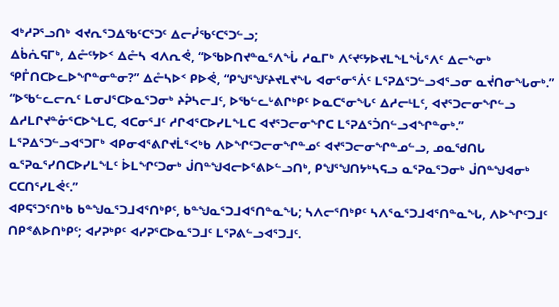ᐊᒃᓱᕈᕐᓗᑎᒃ ᐊᔪᕆᕐᑐᐃᖃᑦᑕᕐᑐᑦ ᐃᓕᓮᖃᑦᑕᕐᑐᓪᓗ;
ᐃᑳᕇᕋᒥᒃ, ᐃᓔᑦᔭᐅᑉ ᐃᓔᓴ ᐊᐱᕆᕚ, “ᐅᖃᐅᑎᔪᓐᓇᕐᐱᖔ ᓱᓇᒥᒃ ᐱᑦᔪᑦᔭᐅᔪᒪᖕᒪᖔᕐᐱᑦ ᐃᓕᖕᓂᒃ ᕿᒤᑎᑕᐅᓚᐅᖏᓐᓂᓐᓂ?” ᐃᓔᓴᐅᑉ ᑭᐅᕚ, “ᑭᖑᕐᖑᑦᔨᔪᒪᔪᖓ ᐊᓂᕐᓂᕐᐲᑦ ᒪᕐᕈᐃᕐᑐᓪᓗᐊᕐᓗᓂ ᓇᔫᑎᓂᖓᓂᒃ.”
“ᐅᖃᓪᓚᓕᕆᑦ ᒪᓂᒍᕐᑕᐅᓇᕐᑐᓂᒃ ᔨᕉᓴᓕᒧᑦ, ᐅᖃᓪᓚᒡᕕᒋᒃᑭᑦ ᐅᓇᑕᕐᓂᖓᑦ ᐃᓱᓕᒻᒪᑦ, ᐊᔪᕐᑐᓕᓂᖏᓪᓗ ᐃᓱᒪᒋᔪᓐᓁᕐᑕᐅᖕᒪᑕ, ᐊᑕᓂᕐᒧᑦ ᓱᒋᐊᕐᑕᐅᓯᒪᖕᒪᑕ ᐊᔪᕐᑐᓕᓂᖏᑕ ᒪᕐᕈᐃᕐᑑᑎᓪᓗᐊᖏᓐᓂᒃ.”
ᒪᕐᕈᐃᕐᑐᓪᓗᐊᕐᑐᒥᒃ ᐊᑭᓂᐊᕐᕕᒋᔪᒫᕐᐸᒃᑲ ᐱᐅᖏᑦᑐᓕᓂᖏᓐᓄᑦ ᐊᔪᕐᑐᓕᓂᖏᓐᓄᓪᓗ, ᓄᓇᖁᑎᒐ ᓇᕐᕈᓇᕐᓯᑎᑕᐅᓯᒪᖕᒪᑦ ᐆᒪᖏᑦᑐᓂᒃ ᒎᑎᓐᖑᐊᓕᐅᕐᕕᐅᓪᓗᑎᒃ, ᑭᖑᕐᖑᑎᔭᒃᓴᕋᓗ ᓇᕐᕈᓇᕐᑐᓂᒃ ᒎᑎᓐᖑᐊᓂᒃ ᑕᑕᑎᕐᓯᒪᕚᑦ.”
ᐊᑭᕋᕐᑐᕐᑎᒃᑲ ᑲᓐᖑᓇᕐᑐᒧᐊᕐᑎᒃᑭᑦ, ᑲᓐᖑᓇᕐᑐᒧᐊᕐᑎᓐᓇᖓ; ᓴᐱᓕᕐᑎᒃᑭᑦ ᓴᐱᕐᓇᕐᑐᒧᐊᕐᑎᓐᓇᖓ, ᐱᐅᖏᑦᑐᒧᑦ ᑎᑭᕝᕕᐅᑎᒃᑭᑦ; ᐊᓯᕈᒃᑭᑦ ᐊᓯᕈᕐᑕᐅᓇᕐᑐᒧᑦ ᒪᕐᕈᕕᓪᓗᐊᕐᑐᒧᑦ.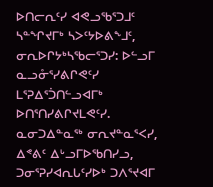ᐅᑎᓕᕆᑦᓯ ᐊᕙᓗᖃᕐᑐᒧᑦ ᓴᓐᖏᔪᒥᒃ ᓴᐳᑦᔭᐅᕕᖕᒧᑦ, ᓂᕆᐅᒋᔭᒃᓴᖃᓕᕐᑐᓯ: ᐅᓪᓗᒥ ᓇᓗᓁᕐᓯᕕᒋᕙᑦᓯ ᒪᕐᕈᐃᕐᑑᑎᓪᓗᐊᒥᒃ ᐅᑎᕐᑎᓯᕕᒋᔪᒪᕙᑦᓯ.
ᓇᓂᑐᐃᓐᓇᖅ ᓂᕆᔪᓐᓇᕐᐸᓯ, ᐃᕝᕕᑦ ᐃᒡᓗᒥᐅᖃᑎᓯᓗ, ᑐᓂᕐᕈᓯᐊᕆᒐᑦᓯᐅᒃ ᑐᐱᕐᔪᐊᒥ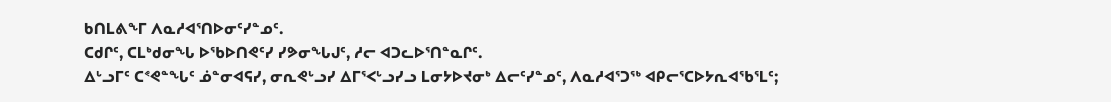ᑲᑎᒪᕕᖕᒥ ᐱᓇᓱᐊᕐᑎᐅᓂᑦᓯᓐᓄᑦ.
ᑕᑯᒋᑦ, ᑕᒪᒃᑯᓂᖓ ᐅᖃᐅᑎᕙᑦᓯ ᓯᕗᓂᖓᒍᑦ, ᓱᓕ ᐊᑐᓚᐅᕐᑎᓐᓇᒋᑦ.
ᐃᒡᓗᒥᑦ ᑕᕝᕙᓐᖓᑦ ᓅᓐᓂᐊᕋᓯ, ᓂᕆᕙᒡᓗᓯ ᐃᒥᕐᐸᒡᓗᓯᓗ ᒪᓂᔭᐅᔪᓂᒃ ᐃᓕᑦᓯᓐᓄᑦ, ᐱᓇᓱᐊᕐᑐᖅ ᐊᑭᓕᕐᑕᐅᔭᕆᐊᖃᕐᒪᑦ;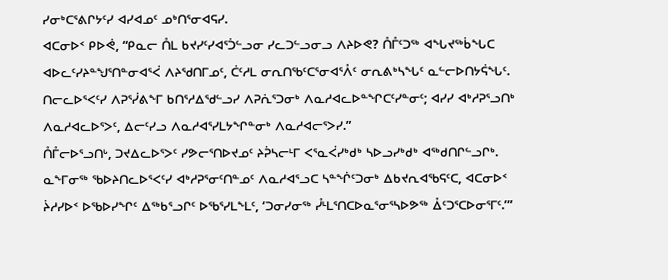ᓯᓂᒃᑕᕐᕕᒋᔭᑦᓯ ᐊᓯᐊᓄᑦ ᓄᒃᑎᕐᓂᐊᕋᓯ.
ᐊᑕᓂᐅᑉ ᑭᐅᕚ, “ᑭᓇᓕ ᑍᒪ ᑲᔪᓯᑦᓯᐊᕐᑑᓪᓗᓂ ᓯᓚᑐᓪᓗᓂᓗ ᐱᔨᐅᕙ? ᑍᒤᑦᑐᖅ ᐊᖓᔪᖅᑳᖓᑕ ᐊᐅᓚᑦᓯᔨᓐᖑᕐᑎᓐᓂᐊᕐᐹ ᐱᔨᖁᑎᒥᓄᑦ, ᑖᑦᓱᒪ ᓂᕆᑎᖃᑦᑕᕐᓂᐊᕐᐰᑦ ᓂᕆᕕᒃᓴᖓᑦ ᓇᓪᓕᐅᑎᔭᕌᖓᑦ.
ᑎᓕᓚᐅᕐᐸᑦᓯ ᐱᕈᕐᓰᕕᖕᒥ ᑲᑎᕐᓱᐃᖁᓪᓗᓯ ᐱᕈᕇᕐᑐᓂᒃ ᐱᓇᓱᐊᓚᐅᓐᖏᑕᑦᓯᓐᓂᑦ; ᐊᓯᓯ ᐊᒃᓱᕈᕐᓗᑎᒃ ᐱᓇᓱᐊᓚᐅᕐᐳᑦ, ᐃᓕᑦᓯᓗ ᐱᓇᓱᐊᕐᓯᒪᔭᖏᓐᓂᒃ ᐱᓇᓱᐊᓕᕐᐳᓯ.”
ᑍᒤᓕᐅᕐᓗᑎᒡ, ᑐᔪᐃᓚᐅᕐᐳᑦ ᓯᕗᓕᕐᑎᐅᔪᓄᑦ ᔨᕉᓴᓕᒻᒥ ᐸᕐᓇᐹᓯᒃᑯᒃ ᓴᐅᓗᓯᒃᑯᒃ ᐊᖅᑯᑎᒋᓪᓗᒋᒃ.
ᓇᖕᒥᓂᖅ ᖃᐅᔨᑎᓚᐅᕐᐸᑦᓯ ᐊᒃᓱᕈᕐᓂᑦᑎᓐᓄᑦ ᐱᓇᓱᐊᕐᓗᑕ ᓴᓐᖐᑦᑐᓂᒃ ᐃᑲᔪᕆᐊᖃᕋᑦᑕ, ᐊᑕᓂᐅᑉ ᔩᓱᓯᐅᑉ ᐅᖃᐅᓯᖏᑦ ᐃᖅᑲᕐᓗᒋᑦ ᐅᖃᕐᓯᒪᖕᒪᑦ, ‘ᑐᓂᓯᓂᖅ ᓮᒻᒪᕐᑎᑕᐅᓇᕐᓂᕐᓴᐅᕗᖅ ᐂᑦᑐᕐᑕᐅᓂᕐᒥᑦ.’”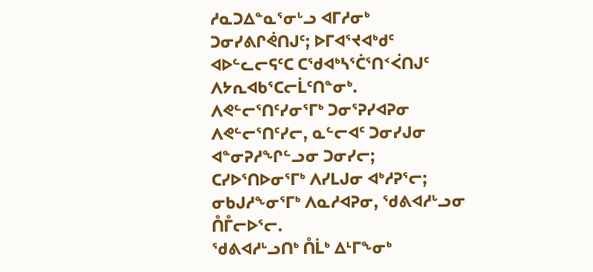ᓱᓇᑐᐃᓐᓇᕐᓂᒡᓗ ᐊᒥᓱᓂᒃ ᑐᓂᓯᕕᒋᕚᑎᒍᑦ; ᐅᒥᐊᕐᔪᐊᒃᑯᑦ ᐊᐅᓪᓚᓕᕋᑦᑕ ᑕᖁᐊᒃᓴᕐᑖᕐᑎᑉᐹᑎᒍᑦ ᐱᔭᕆᐊᑲᕐᑕᓕᒫᑦᑎᓐᓂᒃ.
ᐱᕙᓪᓕᕐᑎᑦᓯᓂᕐᒥᒃ ᑐᓂᕐᕈᓯᐊᕈᓂ ᐱᕙᓪᓕᕐᑎᑦᓯᓕ, ᓇᓪᓕᐊᑦ ᑐᓂᓯᒍᓂ ᐊᓐᓂᕈᓱᖏᓪᓗᓂ ᑐᓂᓯᓕ; ᑕᓯᐅᕐᑎᐅᓂᕐᒥᒃ ᐱᓯᒪᒍᓂ ᐊᒃᓱᕈᕐᓕ; ᓂᑲᒍᓱᖕᓂᕐᒥᒃ ᐱᓇᓱᐊᕈᓂ, ᖁᕕᐊᓱᒡᓗᓂ ᑍᒤᓕᐅᕐᓕ.
ᖁᕕᐊᓱᒡᓗᑎᒃ ᑍᒫᒃ ᐃᒻᒥᖕᓂᒃ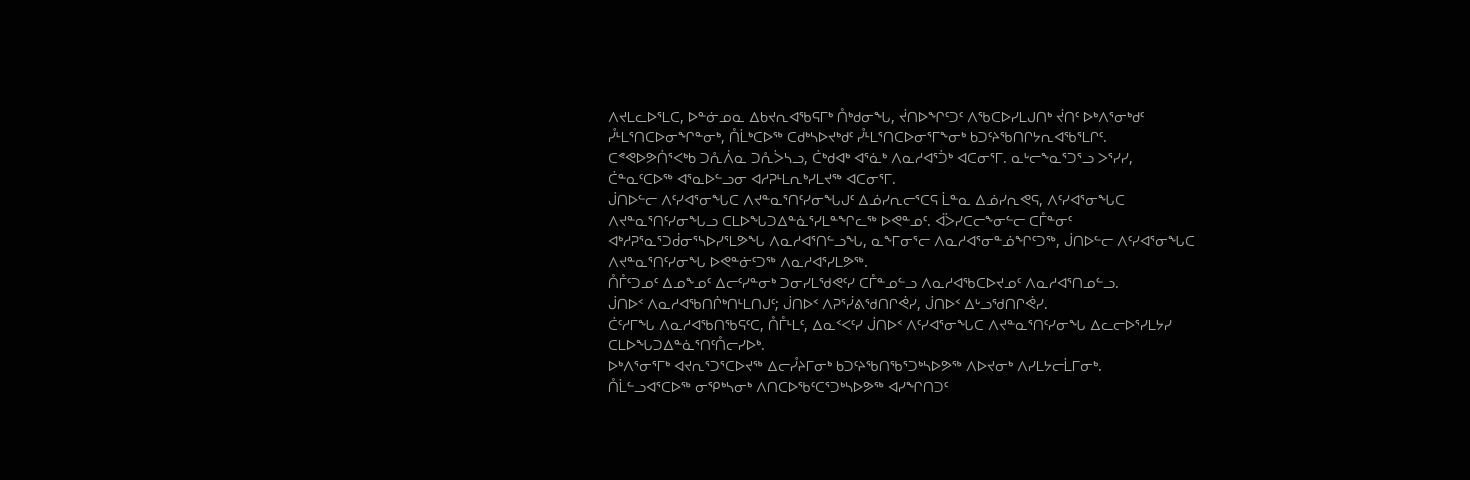ᐱᔪᒪᓚᐅᕐᒪᑕ, ᐅᓐᓃᓄᓇ ᐃᑲᔪᕆᐊᖃᕋᒥᒃ ᑍᒃᑯᓂᖓ, ᔫᑎᐅᖏᑦᑐᑦ ᐱᖃᑕᐅᓯᒪᒍᑎᒃ ᔫᑎᑦ ᐅᒃᐱᕐᓂᒃᑯᑦ ᓮᒻᒪᕐᑎᑕᐅᓂᖏᓐᓂᒃ, ᑍᒫᒃᑕᐅᖅ ᑕᑯᒃᓴᐅᔪᒃᑯᑦ ᓮᒻᒪᕐᑎᑕᐅᓂᕐᒥᖕᓂᒃ ᑲᑐᑦᔨᖃᑎᒋᔭᕆᐊᖃᕐᒪᒋᑦ.
ᑕᕝᕙᐅᕗᑏᕐᐸᒃᑲ ᑐᕅᐲᓇ ᑐᕅᐴᓴᓗ, ᑖᒃᑯᐊᒃ ᐊᕐᓈᒃ ᐱᓇᓱᐊᕐᑑᒃ ᐊᑕᓂᕐᒥ. ᓇᒡᓕᖕᓇᕐᑐᕐᓗ ᐳᕐᓯᓯ, ᑖᓐᓇᑦᑕᐅᖅ ᐊᕐᓇᐅᓪᓗᓂ ᐊᓱᕈᒻᒪᕆᒃᓯᒪᔪᖅ ᐊᑕᓂᕐᒥ.
ᒎᑎᐅᓪᓕ ᐱᑦᓯᐊᕐᓂᖓᑕ ᐱᔪᓐᓇᕐᑎᑦᓯᓂᖓᒍᑦ ᐃᓅᓯᕆᓕᕐᑕᕋ ᒫᓐᓇ ᐃᓅᓯᕆᕙᕋ, ᐱᑦᓯᐊᕐᓂᖓᑕ ᐱᔪᓐᓇᕐᑎᑦᓯᓂᖓᓗ ᑕᒪᐅᖓᑐᐃᓐᓈᕐᓯᒪᓐᖏᓚᖅ ᐅᕙᓐᓄᑦ. ᐋᐴᓯᑕᓕᖕᓂᓪᓕ ᑕᒤᓐᓂᑦ ᐊᒃᓱᕈᕐᓇᕐᑐᑰᓂᕐᓴᐅᓯᕐᒪᕗᖓ ᐱᓇᓱᐊᕐᑎᓪᓗᖓ, ᓇᖕᒥᓂᕐᓕ ᐱᓇᓱᐊᕐᓂᓐᓅᖏᑦᑐᖅ, ᒎᑎᐅᓪᓕ ᐱᑦᓯᐊᕐᓂᖓᑕ ᐱᔪᓐᓇᕐᑎᑦᓯᓂᖓ ᐅᕙᓐᓃᑦᑐᖅ ᐱᓇᓱᐊᕐᓯᒪᕗᖅ.
ᑍᒤᑦᑐᓄᑦ ᐃᓄᖕᓄᑦ ᐃᓕᑦᓯᓐᓂᒃ ᑐᓂᓯᒪᖁᕙᑦᓯ ᑕᒤᓐᓄᓪᓗ ᐱᓇᓱᐊᖃᑕᐅᔪᓄᑦ ᐱᓇᓱᐊᕐᑎᓄᓪᓗ.
ᒎᑎᐅᑉ ᐱᓇᓱᐊᖃᑎᒌᒃᑎᒻᒪᑎᒍᑦ; ᒎᑎᐅᑉ ᐱᕈᕐᓰᕕᖁᑎᒋᕚᓯ, ᒎᑎᐅᑉ ᐃᒡᓗᖁᑎᒋᕚᓯ.
ᑖᑦᓱᒥᖓ ᐱᓇᓱᐊᖃᑎᖃᕋᑦᑕ, ᑍᒤᒻᒪᑦ, ᐃᓇᑉᐸᑦᓯ ᒎᑎᐅᑉ ᐱᑦᓯᐊᕐᓂᖓᑕ ᐱᔪᓐᓇᕐᑎᑦᓯᓂᖓ ᐃᓚᓕᐅᕐᓯᒪᔭᓯ ᑕᒪᐅᖓᑐᐃᓐᓈᕐᑎᑦᑍᓕᓯᐅᒃ.
ᐅᒃᐱᕐᓂᕐᒥᒃ ᐊᔪᕆᕐᑐᕐᑕᐅᔪᖅ ᐃᓕᓮᔨᒥᓂᒃ ᑲᑐᑦᔨᖃᑎᖃᕐᑐᒃᓴᐅᕗᖅ ᐱᐅᔪᓂᒃ ᐱᓯᒪᔭᓕᒫᒥᓂᒃ.
ᑍᒫᓪᓗᐊᕐᑕᐅᖅ ᓂᕿᒃᓴᓂᒃ ᐱᑎᑕᐅᖃᑦᑕᕐᑐᒃᓴᐅᕗᖅ ᐊᓯᖏᑎᑐᑦ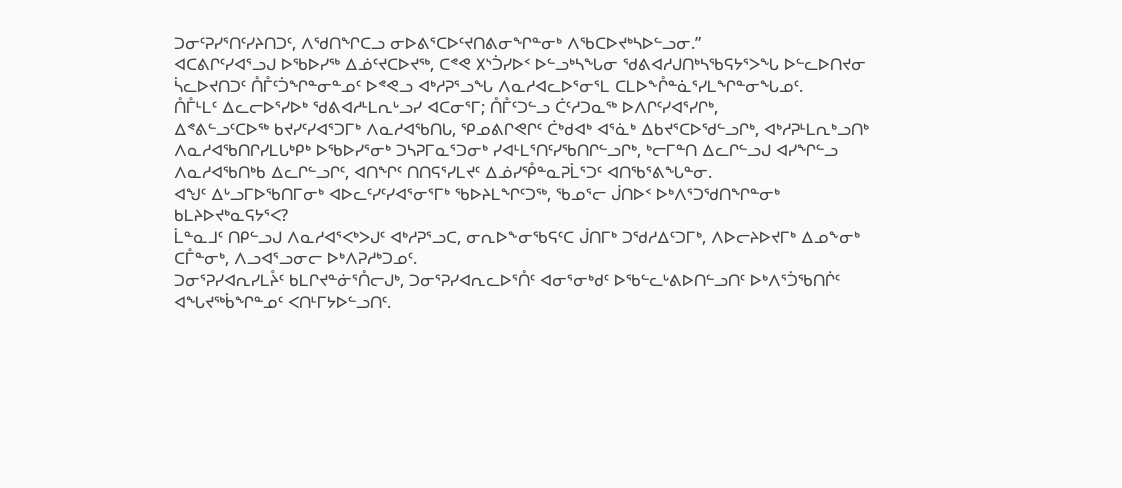ᑐᓂᑦᕈᓯᕐᑎᑦᓯᔨᑎᑐᑦ, ᐱᖁᑎᖏᑕᓗ ᓂᐅᕕᕐᑕᐅᑦᔪᑎᕕᓂᖏᓐᓂᒃ ᐱᖃᑕᐅᔪᒃᓴᐅᓪᓗᓂ.”
ᐊᑕᕕᒋᑦᓯᐊᕐᓗᒍ ᐅᖃᐅᓯᖅ ᐃᓅᑦᔪᑕᐅᔪᖅ, ᑕᕝᕙ ᙭ᔅᑑᓯᐅᑉ ᐅᓪᓗᒃᓴᖓᓂ ᖁᕕᐊᓱᒍᑎᒃᓴᖃᕋᔭᕐᐳᖓ ᐅᓪᓚᐅᑎᔪᓂ ᓵᓚᐅᔪᑎᑐᑦ ᑍᒤᑦᑑᖏᓐᓂᓐᓄᑦ ᐅᕝᕙᓗ ᐊᒃᓱᕈᕐᓗᖓ ᐱᓇᓱᐊᓚᐅᕐᓂᕐᒪ ᑕᒪᐅᖕᒊᓐᓈᕐᓯᒪᖏᓐᓂᖓᓄᑦ.
ᑍᒤᒻᒪᑦ ᐃᓚᓕᐅᕐᓯᐅᒃ ᖁᕕᐊᓱᒻᒪᕆᒡᓗᓯ ᐊᑕᓂᕐᒥ; ᑍᒤᑦᑐᓪᓗ ᑖᑦᓱᑐᓇᖅ ᐅᐱᒋᑦᓯᐊᕐᓯᒋᒃ,
ᐃᕝᕕᓪᓗᑦᑕᐅᖅ ᑲᔪᓯᑦᓯᐊᕐᑐᒥᒃ ᐱᓇᓱᐊᖃᑎᒐ, ᕿᓄᕕᒋᕙᒋᑦ ᑖᒃᑯᐊᒃ ᐊᕐᓈᒃ ᐃᑲᔪᕐᑕᐅᖁᓪᓗᒋᒃ, ᐊᒃᓱᕈᒻᒪᕆᒃᓗᑎᒃ ᐱᓇᓱᐊᖃᑎᒋᓯᒪᒐᒃᑭᒃ ᐅᖃᐅᓯᕐᓂᒃ ᑐᓴᕈᒥᓇᕐᑐᓂᒃ ᓯᐊᒻᒪᕐᑎᑦᓯᖃᑎᒋᓪᓗᒋᒃ, ᒃᓕᒥᓐᑎ ᐃᓚᒋᓪᓗᒍ ᐊᓯᖏᓪᓗ ᐱᓇᓱᐊᖃᑎᒃᑲ ᐃᓚᒋᓪᓗᒋᑦ, ᐊᑎᖏᑦ ᑎᑎᕋᕐᓯᒪᔪᑦ ᐃᓅᓯᕾᓐᓇᕈᒫᕐᑐᑦ ᐊᑎᖃᕐᕕᖓᓐᓂ.
ᐊᖑᑦ ᐃᒡᓗᒥᐅᖃᑎᒥᓂᒃ ᐊᐅᓚᑦᓯᑦᓯᐊᕐᓂᕐᒥᒃ ᖃᐅᔨᒪᖏᑦᑐᖅ, ᖃᓄᕐᓕ ᒎᑎᐅᑉ ᐅᒃᐱᕐᑐᖁᑎᖏᓐᓂᒃ ᑲᒪᔨᐅᔪᒃᓇᕋᔭᕐᐸ?
ᒫᓐᓇᒧᑦ ᑎᑭᓪᓗᒍ ᐱᓇᓱᐊᕐᐸᒃᐳᒍᑦ ᐊᒃᓱᕈᕐᓗᑕ, ᓂᕆᐅᖕᓂᖃᕋᑦᑕ ᒎᑎᒥᒃ ᑐᖁᓱᐃᑦᑐᒥᒃ, ᐱᐅᓕᔨᐅᔪᒥᒃ ᐃᓄᖕᓂᒃ ᑕᒤᓐᓂᒃ, ᐱᓗᐊᕐᓗᓂᓕ ᐅᒃᐱᕈᓱᒃᑐᓄᑦ.
ᑐᓂᕐᕈᓯᐊᕆᓯᒪᔧᑦ ᑲᒪᒋᔪᓐᓃᕐᑍᓕᒍᒃ, ᑐᓂᕐᕈᓯᐊᕆᓚᐅᕐᑍᑦ ᐊᓂᕐᓂᒃᑯᑦ ᐅᖃᓪᓚᒡᕕᐅᑎᓪᓗᑎᑦ ᐅᒃᐱᕐᑑᖃᑎᒌᑦ ᐊᖓᔪᖅᑳᖏᓐᓄᑦ ᐸᑎᒻᒥᔭᐅᓪᓗᑎᑦ.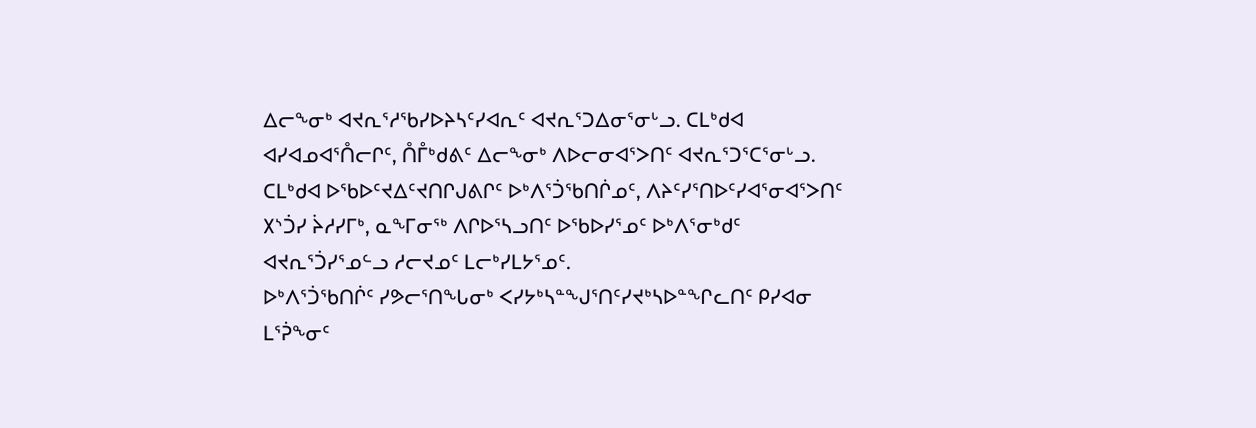ᐃᓕᖕᓂᒃ ᐊᔪᕆᕐᓱᖃᓯᐅᔨᓴᑦᓯᐊᕆᑦ ᐊᔪᕆᕐᑐᐃᓂᕐᓂᒡᓗ. ᑕᒪᒃᑯᐊ ᐊᓯᐊᓄᐊᕐᑍᓕᒋᑦ, ᑍᒤᒃᑯᕕᑦ ᐃᓕᖕᓂᒃ ᐱᐅᓕᓂᐊᕐᐳᑎᑦ ᐊᔪᕆᕐᑐᕐᑕᕐᓂᒡᓗ.
ᑕᒪᒃᑯᐊ ᐅᖃᐅᑦᔪᐃᑦᔪᑎᒋᒍᕕᒋᑦ ᐅᒃᐱᕐᑑᖃᑎᒌᓄᑦ, ᐱᔨᑦᓯᕐᑎᐅᑦᓯᐊᕐᓂᐊᕐᐳᑎᑦ ᙭ᔅᑑᓯ ᔩᓱᓯᒥᒃ, ᓇᖕᒥᓂᖅ ᐱᒋᐅᕐᓴᓗᑎᑦ ᐅᖃᐅᓯᕐᓄᑦ ᐅᒃᐱᕐᓂᒃᑯᑦ ᐊᔪᕆᕐᑑᓯᕐᓄᓪᓗ ᓱᓕᔪᓄᑦ ᒪᓕᒃᓯᒪᔭᕐᓄᑦ.
ᐅᒃᐱᕐᑑᖃᑎᒌᑦ ᓯᕗᓕᕐᑎᖓᓂᒃ ᐸᓯᔭᒃᓴᓐᖑᕐᑎᑦᓯᔪᒃᓴᐅᓐᖏᓚᑎᑦ ᑭᓯᐊᓂ ᒪᕐᕉᖕᓂᑦ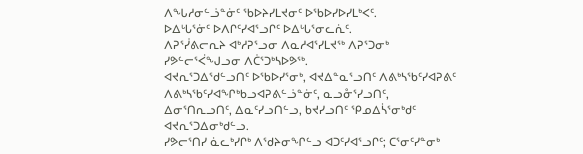ᐱᖓᓱᓂᓪᓘᓐᓃᑦ ᖃᐅᔨᓯᒪᔪᓂᑦ ᐅᖃᐅᓯᐅᓯᒪᒃᐸᑦ.
ᐅᐃᒡᒐᕐᓃᑦ ᐅᐱᒋᑦᓯᐊᕐᓗᒋᑦ ᐅᐃᒡᒐᕐᓂᓚᕇᑦ.
ᐱᕈᕐᓰᕕᓕᕆᔨ ᐊᒃᓱᕈᕐᓗᓂ ᐱᓇᓱᐊᕐᓯᒪᔪᖅ ᐱᕈᕐᑐᓂᒃ ᓯᕗᓪᓕᕐᐹᖑᓗᓂ ᐱᑖᕐᑐᒃᓴᐅᕗᖅ.
ᐊᔪᕆᕐᑐᐃᖁᓪᓗᑎᑦ ᐅᖃᐅᓯᕐᓂᒃ, ᐊᔪᐃᓐᓇᕐᓗᑎᑦ ᐱᕕᒃᓴᖃᑦᓯᐊᕈᕕᑦ ᐱᕕᒃᓴᖃᑦᓯᐊᖏᒃᑲᓗᐊᕈᕕᓪᓘᓐᓃᑦ, ᓇᓗᓁᕐᓯᓗᑎᑦ, ᐃᓂᕐᑎᕆᓗᑎᑦ, ᐃᓇᑦᓯᓗᑎᓪᓗ, ᑲᔪᓯᓗᑎᑦ ᕿᓄᐃᓵᕐᓂᒃᑯᑦ ᐊᔪᕆᕐᑐᐃᓂᒃᑯᓪᓗ.
ᓯᕗᓕᕐᑎᓯ ᓈᓚᒃᓯᒋᒃ ᐱᖁᔨᓂᖏᓪᓗ ᐊᑐᑦᓯᐊᕐᓗᒋᑦ; ᑕᕐᓂᑦᓯᓐᓂᒃ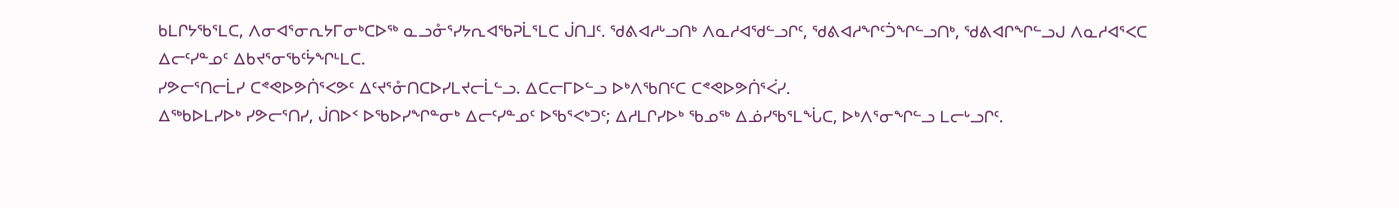ᑲᒪᒋᔭᖃᕐᒪᑕ, ᐱᓂᐊᕐᓂᕆᔭᒥᓂᒃᑕᐅᖅ ᓇᓗᓁᕐᓯᔭᕆᐊᖃᕈᒫᕐᒪᑕ ᒎᑎᒧᑦ. ᖁᕕᐊᓱᒡᓗᑎᒃ ᐱᓇᓱᐊᖁᓪᓗᒋᑦ, ᖁᕕᐊᓱᖏᑦᑑᖏᓪᓗᑎᒃ, ᖁᕕᐊᒋᖏᓪᓗᒍ ᐱᓇᓱᐊᕐᐸᑕ ᐃᓕᑦᓯᓐᓄᑦ ᐃᑲᔪᕐᓂᖃᑦᔮᖏᒻᒪᑕ.
ᓯᕗᓕᕐᑎᓕᒫᓯ ᑕᕝᕙᐅᕗᑏᕐᐸᕗᑦ ᐃᑦᔪᕐᓁᑎᑕᐅᓯᒪᔪᓕᒫᓪᓗ. ᐃᑕᓕᒥᐅᓪᓗ ᐅᒃᐱᖃᑎᑦᑕ ᑕᕝᕙᐅᕗᑏᕐᐹᓯ.
ᐃᖅᑲᐅᒪᓯᐅᒃ ᓯᕗᓕᕐᑎᓯ, ᒎᑎᐅᑉ ᐅᖃᐅᓯᖏᓐᓂᒃ ᐃᓕᑦᓯᓐᓄᑦ ᐅᖃᕐᐸᒃᑐᑦ; ᐃᓱᒪᒋᓯᐅᒃ ᖃᓄᖅ ᐃᓅᓯᖃᕐᒪᖔᑕ, ᐅᒃᐱᕐᓂᖏᓪᓗ ᒪᓕᒡᓗᒋᑦ.